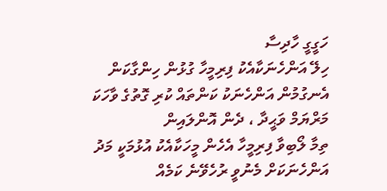ހަގީގީ ހާދިސާ
ހިލޭ އަންހެނަކާއެކު ފިރިމީހާ ގުޅުން ހިންގާކަން އެނގުމުން އަންހެނަކު ކަންތައް ކުރި ގޮތުގެ ވާހަކަ
މަރްޔަމް ވަޙީދާ ، ދެން އޮންލައިން
ތިމާ ލޯބިވާ ފިރިމީހާ އެހެން މީހަކާއެކު އުޅުމަކީ މަދު އަންހެނަކަށް މެނުވީ ރުހެވޭނެ ކަމެއް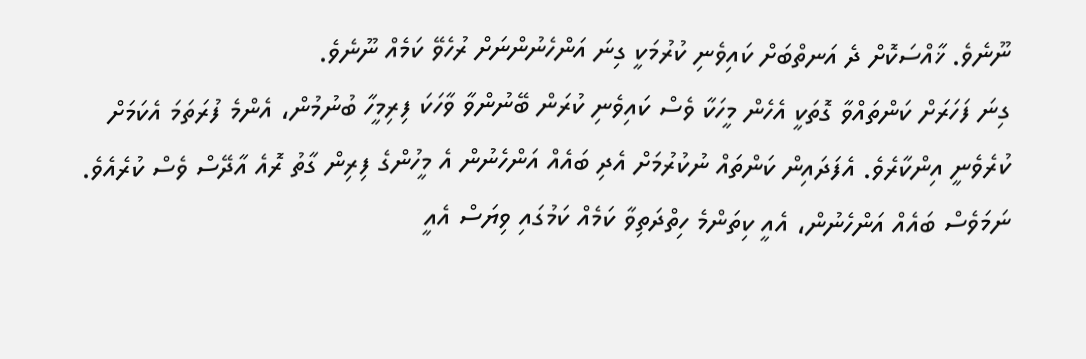ނޫނެވެ. ޚާއްސަކޮށް ދެ އަނތްބަށް ކައިވެނި ކުރުމަކީ ގިނަ އަންހެނުންނަށް ރުހެވޭ ކަމެއް ނޫނެވެ.
ގިނަ ފަހަރަށް ކަންތައްވާ ގޮތަކީ އެހެން މީހަކާ ވެސް ކައިވެނި ކުރަން ބޭނުންވާ ވާހަކަ ފިރިމީހާ ބުނުމުން، އެންމެ ފުރަތަމަ އެކަމަށް ކުރެވެނީ އިންކާރެވެ. އެފަދައިން ކަންތައް ނުކުރުމަށް އެދި ބައެއް އަންހެނުން އެ މީހުންގެ ފިރިން ގާތު ރޮއެ އާދޭސް ވެސް ކުރެއެވެ.
ނަމަވެސް ބައެއް އަންހެނުން، އެއީ ކިތަންމެ ހިތްދަތިވާ ކަމެއް ކަމުގައި ވިޔަސް އެއީ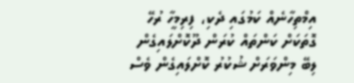އިމްތިހާނެއް ކަމުގައި ދެކި، ފިރިމީހާ ރުހޭ ގޮތަކަށް ކަންތައް ކުރަން ދޫކޮށްލައިގެން ލިބޭ މިންވަރަށް ޝުކުރު ކޮށްލައިގެން ވެސް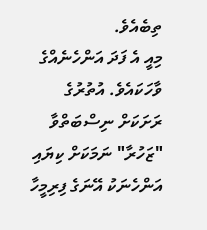ތިބެއެވެ.
މިއީ އެ ފަދަ އަންހެނެއްގެ ވާހަކައެވެ. އުތުރުގެ ރަށަކަށް ނިސްބަތްވާ "ޒަހުރާ" ނަމަކަށް ކިޔައި އަންހެނަކު އޭނަގެ ފިރިމީހާ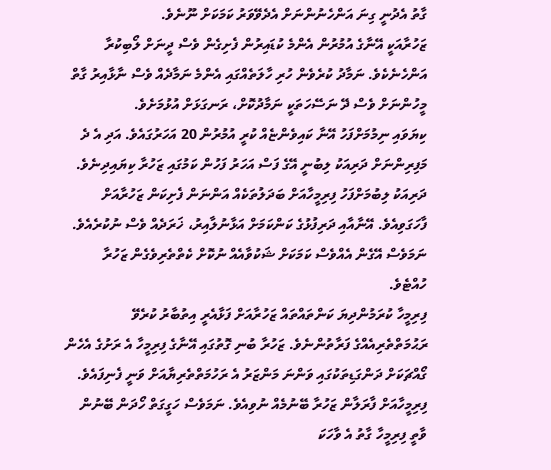ގާތު އެދުނީ ގިނަ އަންހެނުންނަށް އެދެވޭވަރު ކަމަކަށް ނޫނެވެ.
ޒަހުރާއަކީ އޭނާގެ އުމުރުން އެންމެ ކުޑައިރުން ފެށިގެން ވެސް ދީނަށް ލޯބިކުރާ އަންހެނެކެވެ. ނަމާދު ކުރެވެން ހުރި ހާލަތެއްގައި އެންމެ ނަމާދެއް ވެސް ނާޅާއިރު ގާތް މީހުންނަށް ވެސް ދޭ ނަސޭހަތަކީ ނަމާދުކޮށް، ރަނގަޅަށް އުޅުމަށެވެ.
ކިޔަވައި ނިމުމަށްފަހު އޭނާ ކައިވެންޏެއް ކުރީ އުމުރުން 20 އަހަރުގައެވެ. އަދި އެ ދެ މަފިރިންނަށް ދަރިއަކު ލިބުނީ އޭގެ ފަސް އަހަރު ފަހުން ކަމުގައި ޒަހުރާ ކިޔައިދިނެވެ.
ދަރިއަކު ލިބުމަށްފަހު ފިރިމީހާއަށް ބަދަލުތަކެއް އަންނަން ފެށިކަން ޒަހުރާއަށް ފާހަގަވިއެވެ. އޭނާއާއި ދަރިފުޅުގެ ކަންކަމަށް އަޅާނުލާއިރު، ޚަރަދެއް ވެސް ނުކުރެއެވެ. ނަމަވެސް އޭގެން އެއްވެސް ކަމަކަށް ޝަކުވާއެއް ނުކޮށް ކެތްތެރިވެގެން ޒަހުރާ ހުއްޓެވެ.
ފިރިމީހާ ކުރަމުންދިޔަ ކަންތައްތައް ޒަހުރާއަށް ފަޅާއެރީ އިތުބާރު ކުރެވޭ ރަޙުމަތްތެރިއެއްގެ ފަރާތުންނެވެ. ޒަހުރާ ބުނި ގޮތުގައި އޭނާގެ ފިރިމީހާ އެ ރަށުގެ އެހެން ގޯއްޗަކަށް ދަންގަޑިތަކުގައި ވަންނަ މަންޒަރު އެ ރަހުމަތްތެރިޔާއަށް ވަނީ ފެނިފައެވެ.
ފިރިމީހާއަށް ފާރަލާން ޒަހުރާ ބޭނުމެއް ނުވިއެވެ. ނަމަވެސް ހަގީގަތް ހޯދަން ބޭނުން ވާތީ ފިރިމީހާ ގާތު އެ ވާހަކަ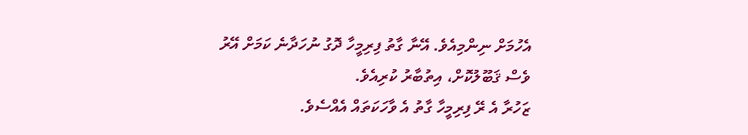އެހުމަށް ނިންމިއެވެ. އޭނާ ގާތު ފިރިމީހާ ދޮގު ނުހަދާނެ ކަމަށް އޭރު ވެސް ޤަބޫލުކޮށް، އިތުބާރު ކުރިއެވެ.
ޒަހުރާ އެ ރޭ ފިރިމީހާ ގާތު އެ ވާހަކަތައް އެއްސެވެ.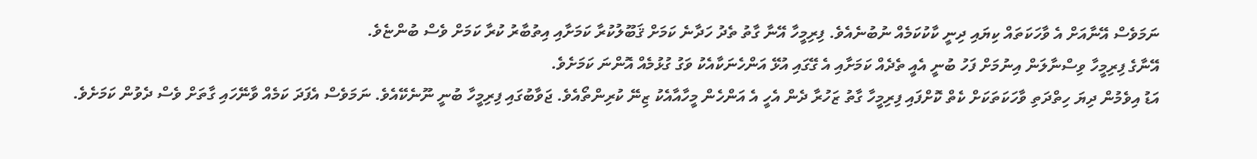ނަމަވެސް އޭނާއަށް އެ ވާހަކަތައް ކިޔައި ދިނީ ކާކުކަމެއް ނުބުނެއެވެ. ފިރިމީހާ އޭނާ ގާތު ތެދު ހަދާނެ ކަމަށް ޤަބޫލުކުރާ ކަމަށާއި އިތުބާރު ކުރާ ކަމަށް ވެސް ބުންޏެވެ.
އޭނާގެ ފިރިމީހާ ވިސްނާލަން އިނުމަށް ފަހު ބުނީ އެއީ ތެދެއް ކަމަށާއި އެ ގޭގައި އުޅޭ އަންހެނަކާއެކު ވަގު ގުޅުމެއް އޮންނަ ކަމަށެވެ.
އަޑު އިވެމުން ދިޔަ ހިތްދަތި ވާހަކަތަކަށް ކެތް ކޮށްފައި ފިރިމީހާ ގާތު ޒަހުރާ ދެން އެހީ އެ އަންހެން މީހާއާއެކު ޒިނޭ ކުރިންތޯއެވެ. ޖަވާބުގައި ފިރިމީހާ ބުނީ ނޫނެކޭއެވެ. ނަމަވެސް އެފަދަ ކަމެއް ވާނޭހައި ގާތަށް ވެސް ދެވުން ކަމަށެވެ.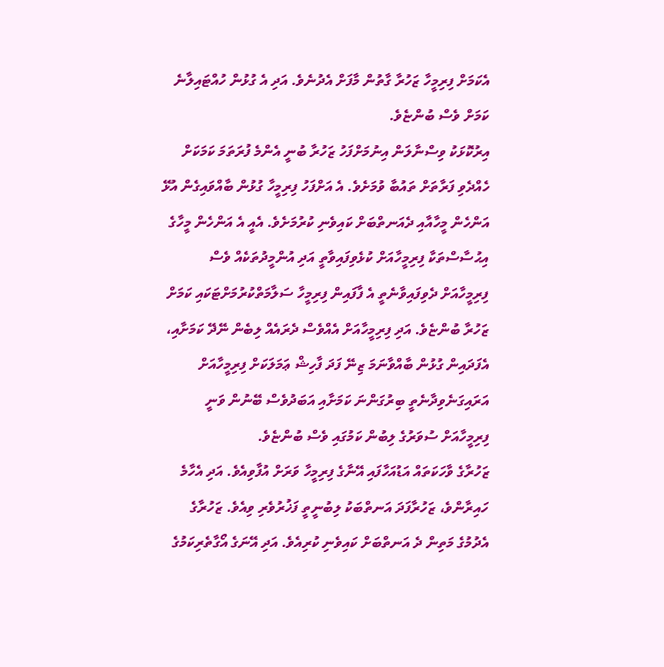އެކަމަށް ފިރިމީހާ ޒަހުރާ ގާތުން މާފަށް އެދުނެވެ. އަދި އެ ގުޅުން ހުއްޓައިލާނެ ކަމަށް ވެސް ބުންޏެވެ.
އިރުކޮޅަކު ވިސްނާލަން އިނުމަށްފަހު ޒަހުރާ ބުނީ އެންމެ ފުރަތަމަ ކަމަކަށް ހެއްދެވި ފަރާތަށް ތައުބާ ވުމަށެވެ. އެ އަށްފަހު ފިރިމީހާ ގުޅުން ބާއްވައިގެން އުޅޭ އަންހެން މީހާއާއި ދެއަނތްބަށް ކައިވެނި ކުރުމަށެވެ. އެއީ އެ އަންހެން މީހާގެ އިޙުސާސްތަކާ ފިރިމީހާއަށް ކުޅެވިފައިވާތީ އަދި އުންމީދުތަކެއް ވެސް ފިރިމީހާއަށް ދެވިފައިވާނެތީ އެ ފާފައިން ފިރިމީހާ ސަލާމަތްކުރުމަށްޓަކައި ކަމަށް ޒަހުރާ ބުންޏެވެ. އަދި ފިރިމީހާއަށް އެއްވެސް ދެރައެއް ލިބެން ނޭދޭ ކަމަށާއި، އެފަދައިން ގުޅުން ބާއްވާނަމަ ޒިނޭ ފަދަ ފާހިޝް ޢަމަލަކަށް ފިރިމީހާއަށް އަރައިގަނެވިދާނެތީ ބިރުގަންނަ ކަމަށާއި އަބަދުވެސް ބޭނުން ވަނީ ފިރިމީހާއަށް ސުވަރުގެ ލިބުން ކަމުގައި ވެސް ބުންޏެވެ.
ޒަހުރާގެ ވާހަކަތައް އަޑުއަހާފައި އޭނާގެ ފިރިމީހާ ވަރަށް އުފާވިއެވެ. އަދި އެހާމެ ހައިރާންވެ، ޒަހުރާފަދަ އަނތްބަކު ލިބުނީތީ ފަޚުރުވެރި ވިއެވެ. ޒަހުރާގެ އެދުމުގެ މަތިން ދެ އަނތްބަށް ކައިވެނި ކުރިއެވެ. އަދި އޭނަގެ އޯގާތެރިކަމުގެ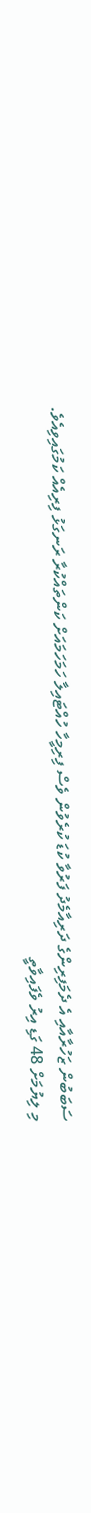ސަބަބުން ޒަހުރާއާއި އެ ދެމަފިރިންގެ ދަރިއާމެދު ފަރުވާ ކުޑަ ކުރެވުން ވެސް ފިރިމީހާ ހުއްޓައިލާ ހަމަހަމައަށް ކަންތައްކުރާ ރަނގަޅު ފިރިއެއް ކަމުގައިވިއެވެ.
މި ލިޔުމަށް 48 ގަޑި އިރު ވެފައިވާތީ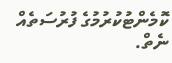ކޮމެންޓުކުރުމުގެ ފުރުސަތެއް ނެތް.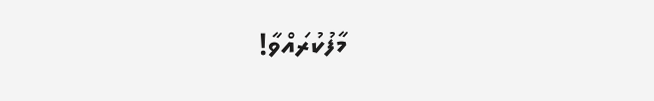މާފުކުރައްވާ!